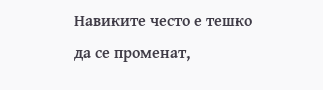Навиките често е тешко да се променат,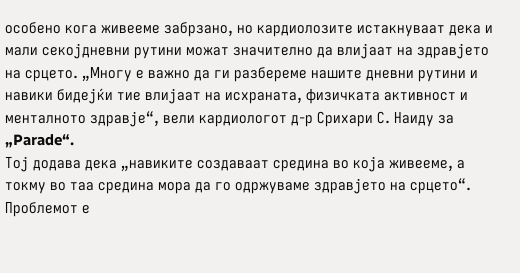особено кога живееме забрзано, но кардиолозите истакнуваат дека и мали секојдневни рутини можат значително да влијаат на здравјето на срцето. „Многу е важно да ги разбереме нашите дневни рутини и навики бидејќи тие влијаат на исхраната, физичката активност и менталното здравје“, вели кардиологот д-р Срихари С. Наиду за „Parade“.
Тој додава дека „навиките создаваат средина во која живееме, а токму во таа средина мора да го одржуваме здравјето на срцето“. Проблемот е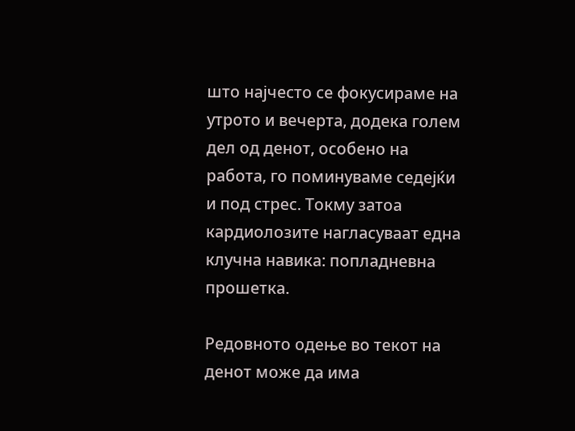што најчесто се фокусираме на утрото и вечерта, додека голем дел од денот, особено на работа, го поминуваме седејќи и под стрес. Токму затоа кардиолозите нагласуваат една клучна навика: попладневна прошетка.

Редовното одење во текот на денот може да има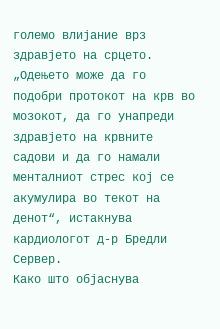големо влијание врз здравјето на срцето. „Одењето може да го подобри протокот на крв во мозокот, да го унапреди здравјето на крвните садови и да го намали менталниот стрес кој се акумулира во текот на денот“, истакнува кардиологот д-р Бредли Сервер.
Како што објаснува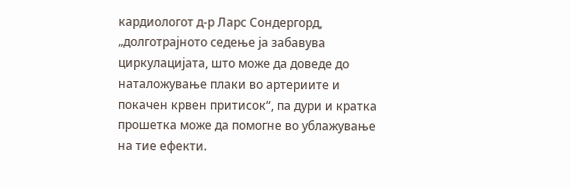кардиологот д-р Ларс Сондергорд, „долготрајното седење ја забавува циркулацијата, што може да доведе до наталожување плаки во артериите и покачен крвен притисок“, па дури и кратка прошетка може да помогне во ублажување на тие ефекти.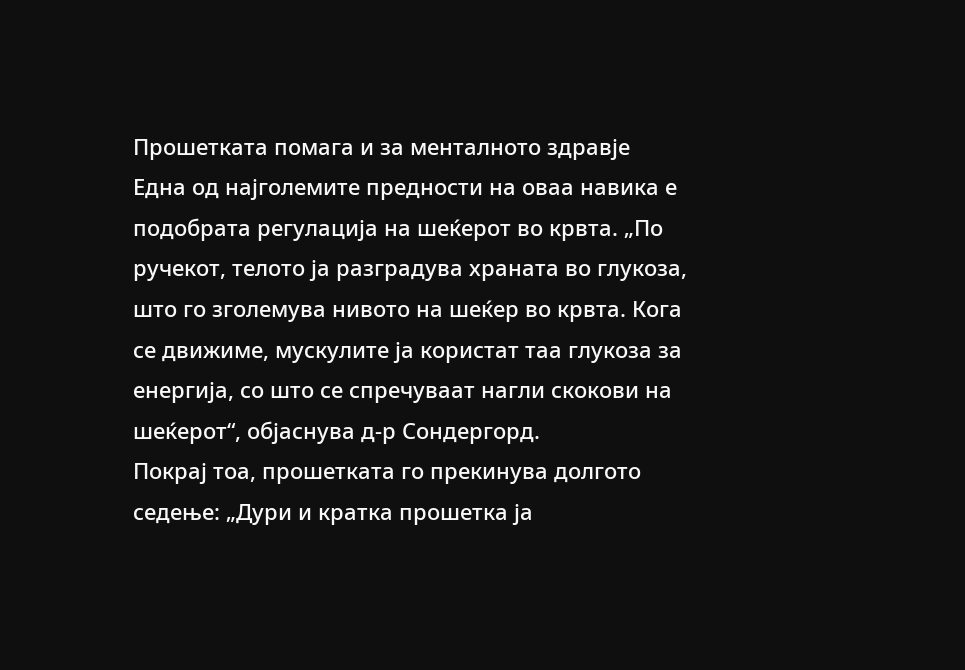Прошетката помага и за менталното здравје
Една од најголемите предности на оваа навика е подобрата регулација на шеќерот во крвта. „По ручекот, телото ја разградува храната во глукоза, што го зголемува нивото на шеќер во крвта. Кога се движиме, мускулите ја користат таа глукоза за енергија, со што се спречуваат нагли скокови на шеќерот“, објаснува д-р Сондергорд.
Покрај тоа, прошетката го прекинува долгото седење: „Дури и кратка прошетка ја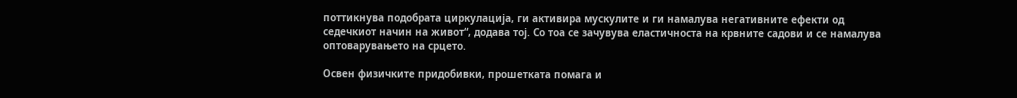поттикнува подобрата циркулација, ги активира мускулите и ги намалува негативните ефекти од седечкиот начин на живот“, додава тој. Со тоа се зачувува еластичноста на крвните садови и се намалува оптоварувањето на срцето.

Освен физичките придобивки, прошетката помага и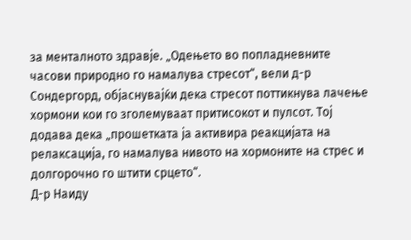за менталното здравје. „Одењето во попладневните часови природно го намалува стресот“, вели д-р Сондергорд, објаснувајќи дека стресот поттикнува лачење хормони кои го зголемуваат притисокот и пулсот. Тој додава дека „прошетката ја активира реакцијата на релаксација, го намалува нивото на хормоните на стрес и долгорочно го штити срцето“.
Д-р Наиду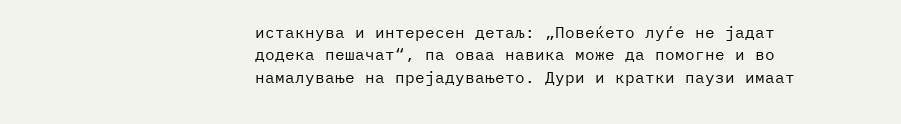истакнува и интересен детаљ: „Повеќето луѓе не јадат додека пешачат“, па оваа навика може да помогне и во намалување на прејадувањето. Дури и кратки паузи имаат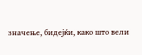значење, бидејќи, како што вели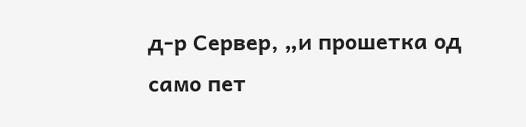д-р Сервер, „и прошетка од само пет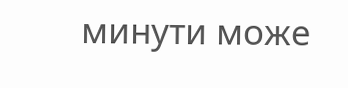минути може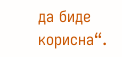да биде корисна“.